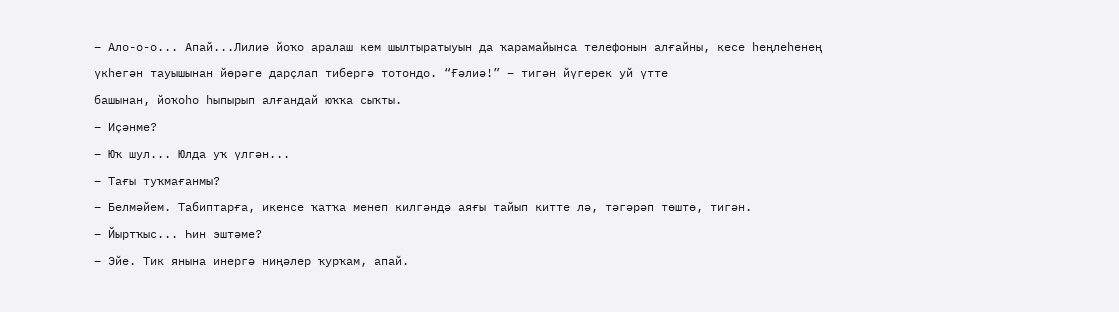– Ало-о-о... Апай...Лилиә йоҡо аралаш кем шылтыратыуын да ҡарамайынса телефонын алғайны, кесе һеңлеһенең үкһегән тауышынан йөрәге дарҫлап тибергә тотондо. “Ғәлиә!” – тигән йүгерек уй үтте
башынан, йоҡоһо һыпырып алғандай юҡҡа сыҡты.
– Иҫәнме?
– Юҡ шул... Юлда уҡ үлгән...
– Тағы туҡмағанмы?
– Белмәйем. Табиптарға, икенсе ҡатҡа менеп килгәндә аяғы тайып китте лә, тәгәрәп төштө, тигән.
– Йыртҡыс... Һин эштәме?
– Эйе. Тик янына инергә ниңәлер ҡурҡам, апай.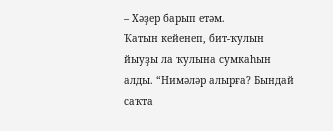– Хәҙер барып етәм.
Ҡатын кейенеп, бит-ҡулын йыуҙы ла ҡулына сумкаһын алды. “Нимәләр алырға? Бындай саҡта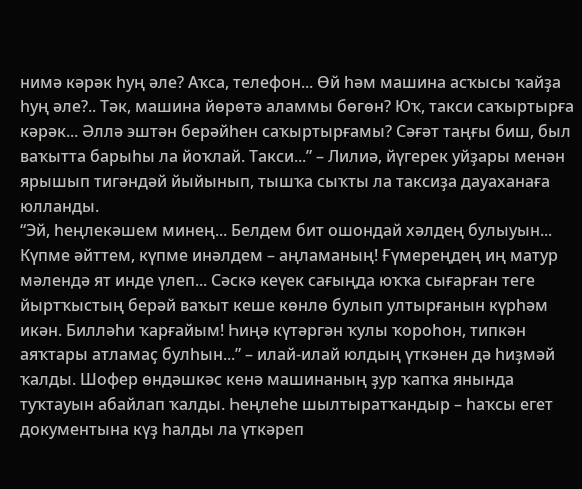нимә кәрәк һуң әле? Аҡса, телефон... Өй һәм машина асҡысы ҡайҙа һуң әле?.. Тәк, машина йөрөтә аламмы бөгөн? Юҡ, такси саҡыртырға кәрәк... Әллә эштән берәйһен саҡыртырғамы? Сәғәт таңғы биш, был ваҡытта барыһы ла йоҡлай. Такси...” – Лилиә, йүгерек уйҙары менән ярышып тигәндәй йыйынып, тышҡа сыҡты ла таксиҙа дауаханаға юлланды.
“Эй, һеңлекәшем минең... Белдем бит ошондай хәлдең булыуын... Күпме әйттем, күпме инәлдем – аңламаның! Ғүмереңдең иң матур мәлендә ят инде үлеп... Сәскә кеүек сағыңда юҡҡа сығарған теге йыртҡыстың берәй ваҡыт кеше көнлө булып ултырғанын күрһәм икән. Билләһи ҡарғайым! Һиңә күтәргән ҡулы ҡороһон, типкән аяҡтары атламаҫ булһын...” – илай-илай юлдың үткәнен дә һиҙмәй ҡалды. Шофер өндәшкәс кенә машинаның ҙур ҡапҡа янында туҡтауын абайлап ҡалды. Һеңлеһе шылтыратҡандыр – һаҡсы егет документына күҙ һалды ла үткәреп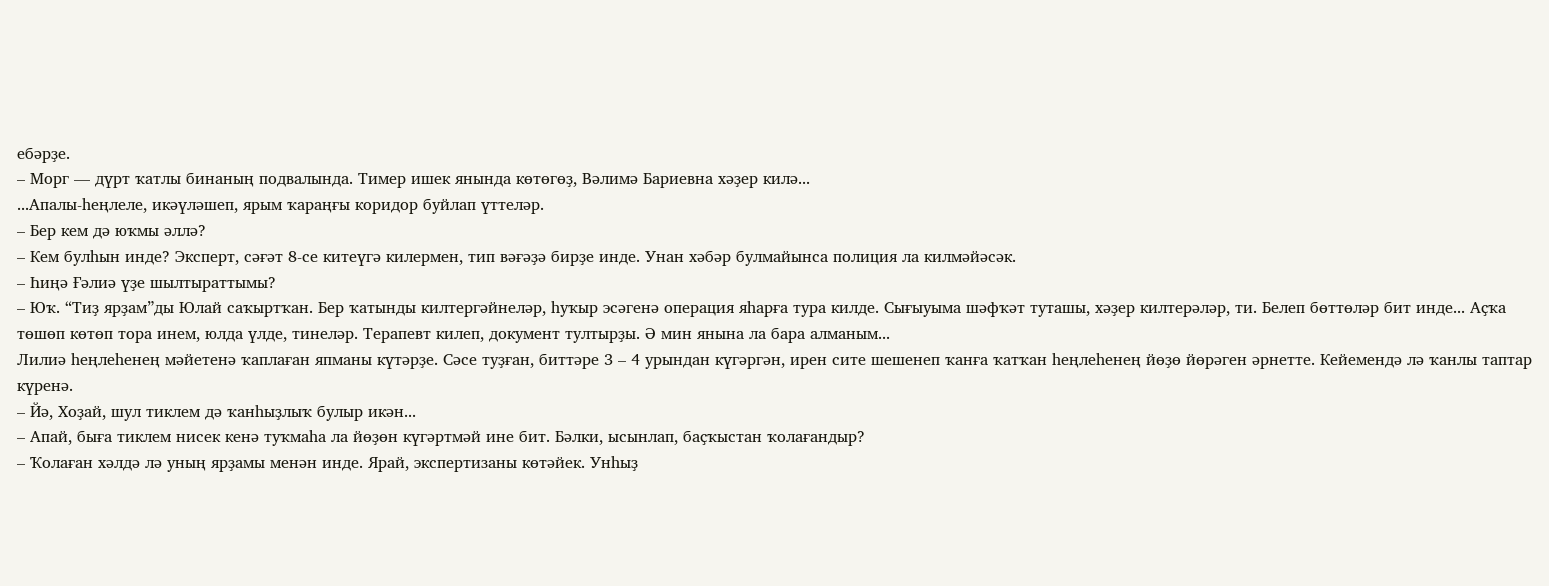ебәрҙе.
– Морг — дүрт ҡатлы бинаның подвалында. Тимер ишек янында көтөгөҙ, Вәлимә Бариевна хәҙер килә...
...Апалы-һеңлеле, икәүләшеп, ярым ҡараңғы коридор буйлап үттеләр.
– Бер кем дә юҡмы әллә?
– Кем булһын инде? Эксперт, сәғәт 8-се китеүгә килермен, тип вәғәҙә бирҙе инде. Унан хәбәр булмайынса полиция ла килмәйәсәк.
– Һиңә Ғәлиә үҙе шылтыраттымы?
– Юҡ. “Тиҙ ярҙам”ды Юлай саҡыртҡан. Бер ҡатынды килтергәйнеләр, һуҡыр эсәгенә операция яһарға тура килде. Сығыуыма шәфҡәт туташы, хәҙер килтерәләр, ти. Белеп бөттөләр бит инде... Аҫҡа төшөп көтөп тора инем, юлда үлде, тинеләр. Терапевт килеп, документ тултырҙы. Ә мин янына ла бара алманым...
Лилиә һеңлеһенең мәйетенә ҡаплаған япманы күтәрҙе. Сәсе туҙған, биттәре 3 – 4 урындан күгәргән, ирен сите шешенеп ҡанға ҡатҡан һеңлеһенең йөҙө йөрәген әрнетте. Кейемендә лә ҡанлы таптар күренә.
– Йә, Хоҙай, шул тиклем дә ҡанһыҙлыҡ булыр икән...
– Апай, быға тиклем нисек кенә туҡмаһа ла йөҙөн күгәртмәй ине бит. Бәлки, ысынлап, баҫҡыстан ҡолағандыр?
– Ҡолаған хәлдә лә уның ярҙамы менән инде. Ярай, экспертизаны көтәйек. Унһыҙ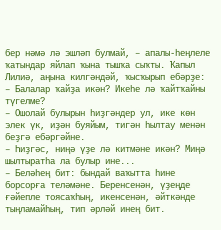бер нәмә лә эшләп булмай, – апалы-һеңлеле ҡатындар яйлап ҡына тышҡа сыҡты. Ҡапыл Лилиә, аңына килгәндәй, ҡысҡырып ебәрҙе:
– Балалар ҡайҙа икән? Икеһе лә ҡайтҡайны түгелме?
– Ошолай булырын һиҙгәндер ул, ике көн элек үк, иҙән буяйым, тигән һылтау менән беҙгә ебәргәйне.
– Һиҙгәс, ниңә үҙе лә китмәне икән? Миңә шылтыратһа ла булыр ине...
– Беләһең бит: бындай ваҡытта һине борсорға теләмәне. Беренсенән, үҙеңде ғәйепле тоясаҡһың, икенсенән, әйткәнде тыңламайһың, тип әрләй инең бит.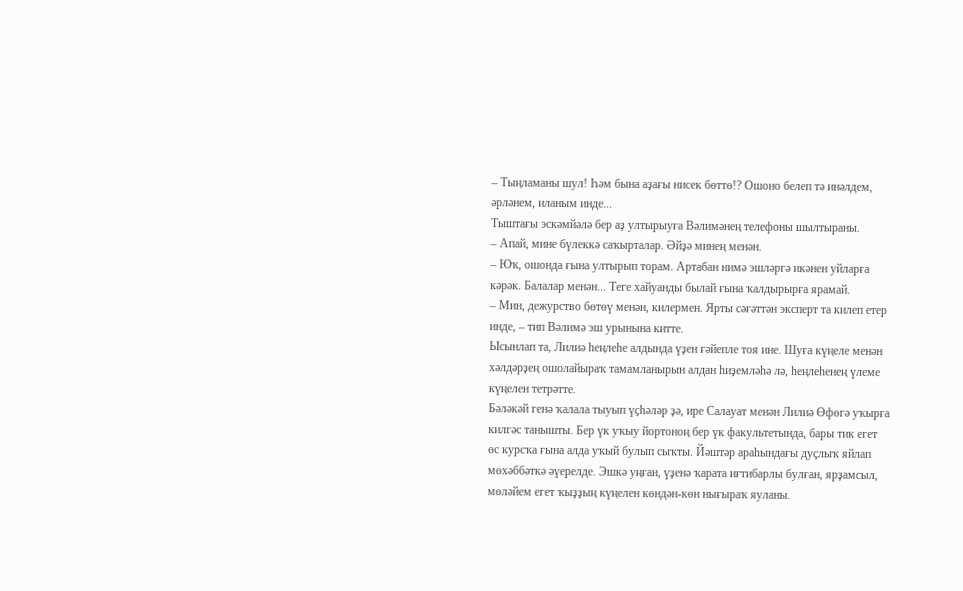– Тыңламаны шул! Һәм бына аҙағы нисек бөттө!? Ошоно белеп тә инәлдем, әрләнем, иланым инде...
Тыштағы эскәмйәлә бер аҙ ултырыуға Вәлимәнең телефоны шылтыраны.
– Апай, мине бүлеккә саҡырталар. Әйҙә минең менән.
– Юҡ, ошонда ғына ултырып торам. Артабан нимә эшләргә икәнен уйларға кәрәк. Балалар менән... Теге хайуанды былай ғына ҡалдырырға ярамай.
– Мин, дежурство бөтөү менән, килермен. Ярты сәғәттән эксперт та килеп етер инде, – тип Вәлимә эш урынына китте.
Ысынлап та, Лилиә һеңлеһе алдында үҙен ғәйепле тоя ине. Шуға күңеле менән хәлдәрҙең ошолайыраҡ тамамланырын алдан һиҙемләһә лә, һеңлеһенең үлеме күңелен тетрәтте.
Бәләкәй генә ҡалала тыуып үҫһәләр ҙә, ире Салауат менән Лилиә Өфөгә уҡырға килгәс танышты. Бер үк уҡыу йортоноң бер үк факультетында, бары тик егет өс курсҡа ғына алда уҡый булып сыҡты. Йәштәр араһындағы дуҫлыҡ яйлап мөхәббәткә әүерелде. Эшкә уңған, үҙенә ҡарата иғтибарлы булған, ярҙамсыл, мөләйем егет ҡыҙҙың күңелен көндән-көн нығыраҡ яуланы.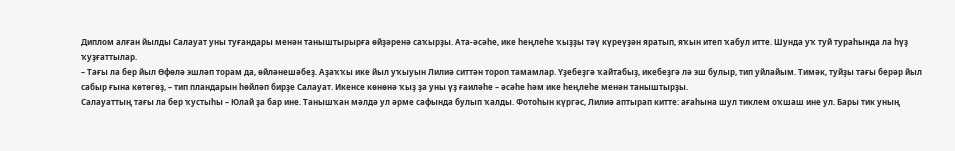Диплом алған йылды Салауат уны туғандары менән таныштырырға өйҙәренә саҡырҙы. Ата-әсәһе, ике һеңлеһе ҡыҙҙы тәү күреүҙән яратып, яҡын итеп ҡабул итте. Шунда уҡ туй тураһында ла һүҙ ҡуҙғаттылар.
– Тағы ла бер йыл Өфөлә эшләп торам да, өйләнешәбеҙ. Аҙаҡҡы ике йыл уҡыуын Лилиә ситтән тороп тамамлар. Үҙебеҙгә ҡайтабыҙ, икебеҙгә лә эш булыр, тип уйлайым. Тимәк, туйҙы тағы берәр йыл сабыр ғына көтөгөҙ, – тип пландарын һөйләп бирҙе Салауат. Икенсе көнөнә ҡыҙ ҙа уны үҙ ғаиләһе – әсәһе һәм ике һеңлеһе менән таныштырҙы.
Салауаттың тағы ла бер ҡустыһы – Юлай ҙа бар ине. Танышҡан мәлдә ул әрме сафында булып ҡалды. Фотоһын күргәс, Лилиә аптырап китте: ағаһына шул тиклем оҡшаш ине ул. Бары тик уның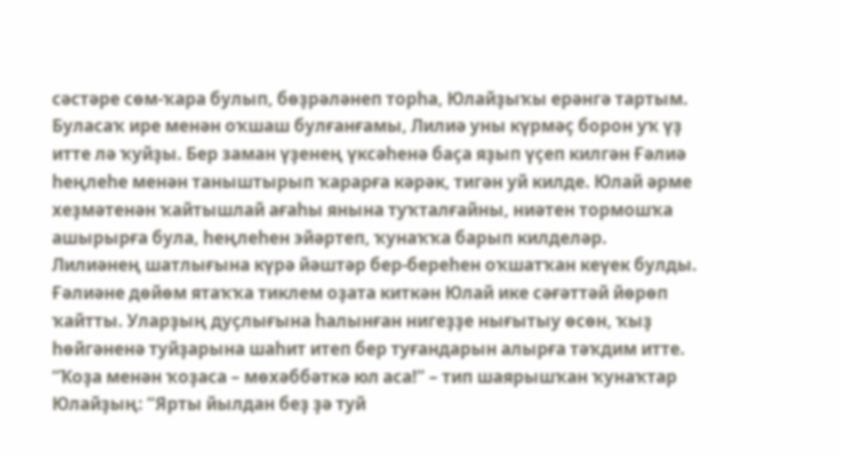сәстәре сөм-ҡара булып, бөҙрәләнеп торһа, Юлайҙыҡы ерәнгә тартым. Буласаҡ ире менән оҡшаш булғанғамы, Лилиә уны күрмәҫ борон уҡ үҙ итте лә ҡуйҙы. Бер заман үҙенең үксәһенә баҫа яҙып үҫеп килгән Ғәлиә һеңлеһе менән таныштырып ҡарарға кәрәк, тигән уй килде. Юлай әрме хеҙмәтенән ҡайтышлай ағаһы янына туҡталғайны, ниәтен тормошҡа ашырырға була, һеңлеһен эйәртеп, ҡунаҡҡа барып килделәр.
Лилиәнең шатлығына күрә йәштәр бер-береһен оҡшатҡан кеүек булды. Ғәлиәне дөйөм ятаҡҡа тиклем оҙата киткән Юлай ике сәғәттәй йөрөп ҡайтты. Уларҙың дуҫлығына һалынған нигеҙҙе нығытыу өсөн, ҡыҙ һөйгәненә туйҙарына шаһит итеп бер туғандарын алырға тәҡдим итте. “Ҡоҙа менән ҡоҙаса – мөхәббәткә юл аса!” – тип шаярышҡан ҡунаҡтар Юлайҙың: “Ярты йылдан беҙ ҙә туй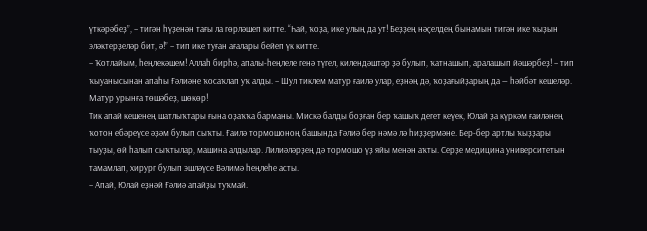үткәрәбеҙ”, – тигән һүҙенән тағы ла гөрләшеп китте. “Һай, ҡоҙа, ике улың да ут! Беҙҙең нәҫелдең бынамын тигән ике ҡыҙын эләктерҙеләр бит, ә!” – тип ике туған ағалары бейеп үк китте.
– Ҡотлайым, һеңлекәшем! Аллаһ бирһә, апалы-һеңлеле генә түгел, килендәштәр ҙә булып, ҡатнашып, аралашып йәшәрбеҙ! – тип ҡыуанысынан апаһы Ғәлиәне ҡосаҡлап уҡ алды. – Шул тиклем матур ғаилә улар, еҙнәң дә, ҡоҙағыйҙарың да — һәйбәт кешеләр. Матур урынға төшәбеҙ, шөкөр!
Тик апай кешенең шатлыҡтары ғына оҙаҡҡа барманы. Мискә балды боҙған бер ҡашыҡ дегет кеүек, Юлай ҙа күркәм ғаиләнең ҡотон ебәреүсе әҙәм булып сыҡты. Ғаилә тормошоноң башында Ғәлиә бер нәмә лә һиҙҙермәне. Бер-бер артлы ҡыҙҙары тыуҙы, өй һалып сыҡтылар, машина алдылар. Лилиәләрҙең дә тормошо үҙ яйы менән аҡты. Серҙе медицина университетын тамамлап, хирург булып эшләүсе Вәлимә һеңлеһе асты.
– Апай, Юлай еҙнәй Ғәлиә апайҙы туҡмай.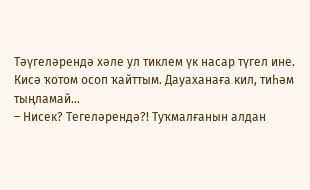Тәүгеләрендә хәле ул тиклем үк насар түгел ине. Кисә ҡотом осоп ҡайттым. Дауаханаға кил, тиһәм тыңламай...
– Нисек? Тегеләрендә?! Туҡмалғанын алдан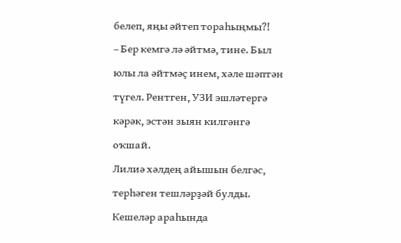белеп, яңы әйтеп тораһыңмы?!
– Бер кемгә лә әйтмә, тине. Был юлы ла әйтмәҫ инем, хәле шәптән түгел. Рентген, УЗИ эшләтергә кәрәк, эстән зыян килгәнгә оҡшай.
Лилиә хәлдең айышын белгәс, терһәген тешләрҙәй булды. Кешеләр араһында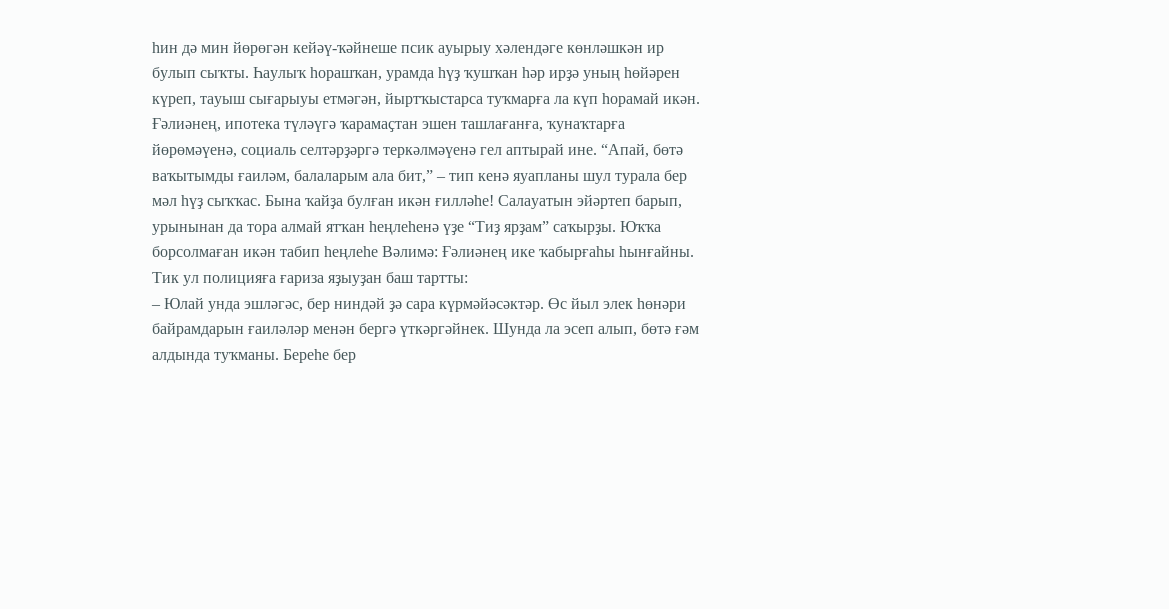һин дә мин йөрөгән кейәү-ҡәйнеше псик ауырыу хәлендәге көнләшкән ир булып сыҡты. Һаулыҡ һорашҡан, урамда һүҙ ҡушҡан һәр ирҙә уның һөйәрен күреп, тауыш сығарыуы етмәгән, йыртҡыстарса туҡмарға ла күп һорамай икән. Ғәлиәнең, ипотека түләүгә ҡарамаҫтан эшен ташлағанға, ҡунаҡтарға йөрөмәүенә, социаль селтәрҙәргә теркәлмәүенә гел аптырай ине. “Апай, бөтә ваҡытымды ғаиләм, балаларым ала бит,” – тип кенә яуапланы шул турала бер мәл һүҙ сыҡҡас. Бына ҡайҙа булған икән ғилләһе! Салауатын эйәртеп барып, урынынан да тора алмай ятҡан һеңлеһенә үҙе “Тиҙ ярҙам” саҡырҙы. Юҡҡа борсолмаған икән табип һеңлеһе Вәлимә: Ғәлиәнең ике ҡабырғаһы һынғайны. Тик ул полицияға ғариза яҙыуҙан баш тартты:
– Юлай унда эшләгәс, бер ниндәй ҙә сара күрмәйәсәктәр. Өс йыл элек һөнәри байрамдарын ғаиләләр менән бергә үткәргәйнек. Шунда ла эсеп алып, бөтә ғәм алдында туҡманы. Береһе бер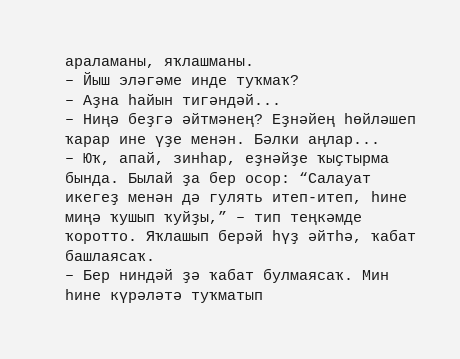араламаны, яҡлашманы.
– Йыш эләгәме инде туҡмаҡ?
– Аҙна һайын тигәндәй...
– Ниңә беҙгә әйтмәнең? Еҙнәйең һөйләшеп ҡарар ине үҙе менән. Бәлки аңлар...
– Юҡ, апай, зинһар, еҙнәйҙе ҡыҫтырма бында. Былай ҙа бер осор: “Салауат икегеҙ менән дә гулять итеп-итеп, һине миңә ҡушып ҡуйҙы,” – тип теңкәмде ҡоротто. Яҡлашып берәй һүҙ әйтһә, ҡабат башлаясаҡ.
– Бер ниндәй ҙә ҡабат булмаясаҡ. Мин һине күрәләтә туҡматып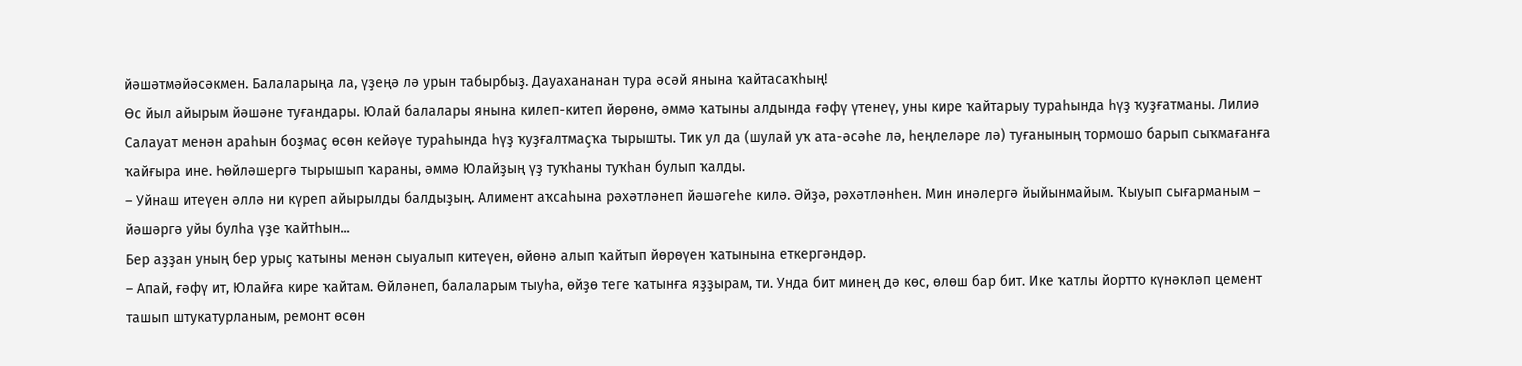йәшәтмәйәсәкмен. Балаларыңа ла, үҙеңә лә урын табырбыҙ. Дауахананан тура әсәй янына ҡайтасаҡһың!
Өс йыл айырым йәшәне туғандары. Юлай балалары янына килеп-китеп йөрөнө, әммә ҡатыны алдында ғәфү үтенеү, уны кире ҡайтарыу тураһында һүҙ ҡуҙғатманы. Лилиә Салауат менән араһын боҙмаҫ өсөн кейәүе тураһында һүҙ ҡуҙғалтмаҫҡа тырышты. Тик ул да (шулай уҡ ата-әсәһе лә, һеңлеләре лә) туғанының тормошо барып сыҡмағанға ҡайғыра ине. Һөйләшергә тырышып ҡараны, әммә Юлайҙың үҙ туҡһаны туҡһан булып ҡалды.
– Уйнаш итеүен әллә ни күреп айырылды балдыҙың. Алимент аҡсаһына рәхәтләнеп йәшәгеһе килә. Әйҙә, рәхәтләнһен. Мин инәлергә йыйынмайым. Ҡыуып сығарманым – йәшәргә уйы булһа үҙе ҡайтһын...
Бер аҙҙан уның бер урыҫ ҡатыны менән сыуалып китеүен, өйөнә алып ҡайтып йөрөүен ҡатынына еткергәндәр.
– Апай, ғәфү ит, Юлайға кире ҡайтам. Өйләнеп, балаларым тыуһа, өйҙө теге ҡатынға яҙҙырам, ти. Унда бит минең дә көс, өлөш бар бит. Ике ҡатлы йортто күнәкләп цемент ташып штукатурланым, ремонт өсөн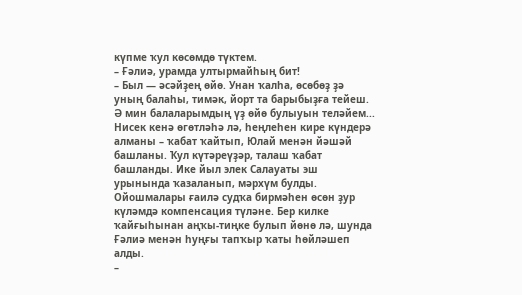күпме ҡул көсөмдө түктем.
– Ғәлиә, урамда ултырмайһың бит!
– Был — әсәйҙең өйө. Унан ҡалһа, өсөбөҙ ҙә уның балаһы, тимәк, йорт та барыбыҙға тейеш. Ә мин балаларымдың үҙ өйө булыуын теләйем...
Нисек кенә өгөтләһә лә, һеңлеһен кире күндерә алманы – ҡабат ҡайтып, Юлай менән йәшәй башланы. Ҡул күтәреүҙәр, талаш ҡабат башланды. Ике йыл элек Салауаты эш урынында ҡазаланып, мәрхүм булды. Ойошмалары ғаилә судҡа бирмәһен өсөн ҙур күләмдә компенсация түләне. Бер килке ҡайғыһынан аңҡы-тиңке булып йөнө лә, шунда Ғәлиә менән һуңғы тапҡыр ҡаты һөйләшеп алды.
–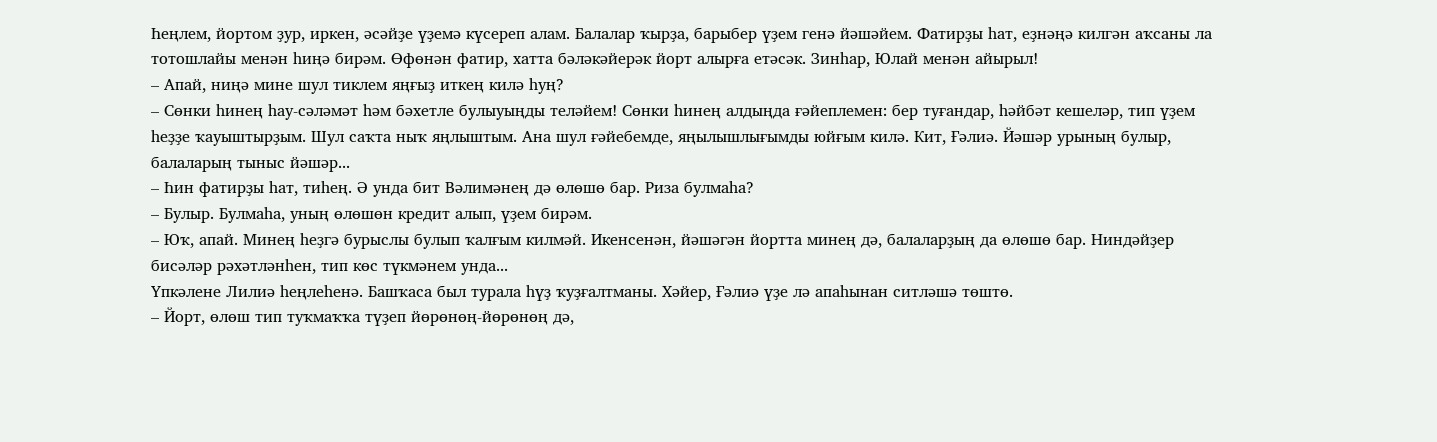Һеңлем, йортом ҙур, иркен, әсәйҙе үҙемә күсереп алам. Балалар ҡырҙа, барыбер үҙем генә йәшәйем. Фатирҙы һат, еҙнәңә килгән аҡсаны ла тотошлайы менән һиңә бирәм. Өфөнән фатир, хатта бәләкәйерәк йорт алырға етәсәк. Зинһар, Юлай менән айырыл!
– Апай, ниңә мине шул тиклем яңғыҙ иткең килә һуң?
– Сөнки һинең һау-сәләмәт һәм бәхетле булыуыңды теләйем! Сөнки һинең алдыңда ғәйеплемен: бер туғандар, һәйбәт кешеләр, тип үҙем һеҙҙе ҡауыштырҙым. Шул саҡта ныҡ яңлыштым. Ана шул ғәйебемде, яңылышлығымды юйғым килә. Кит, Ғәлиә. Йәшәр урының булыр, балаларың тыныс йәшәр...
– Һин фатирҙы һат, тиһең. Ә унда бит Вәлимәнең дә өлөшө бар. Риза булмаһа?
– Булыр. Булмаһа, уның өлөшөн кредит алып, үҙем бирәм.
– Юҡ, апай. Минең һеҙгә бурыслы булып ҡалғым килмәй. Икенсенән, йәшәгән йортта минең дә, балаларҙың да өлөшө бар. Ниндәйҙер бисәләр рәхәтләнһен, тип көс түкмәнем унда...
Үпкәлене Лилиә һеңлеһенә. Башҡаса был турала һүҙ ҡуҙғалтманы. Хәйер, Ғәлиә үҙе лә апаһынан ситләшә төштө.
– Йорт, өлөш тип туҡмаҡҡа түҙеп йөрөнөң-йөрөнөң дә,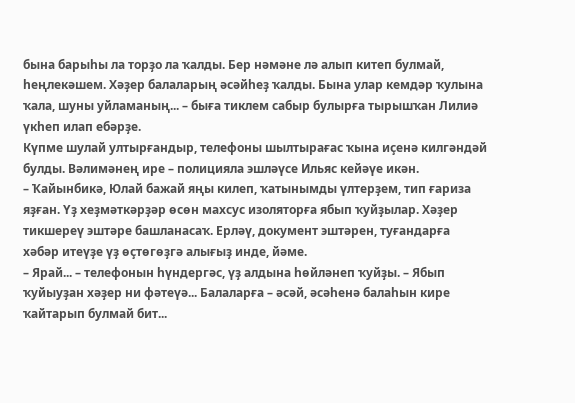бына барыһы ла торҙо ла ҡалды. Бер нәмәне лә алып китеп булмай, һеңлекәшем. Хәҙер балаларың әсәйһеҙ ҡалды. Бына улар кемдәр ҡулына ҡала, шуны уйламаның... – быға тиклем сабыр булырға тырышҡан Лилиә үкһеп илап ебәрҙе.
Күпме шулай ултырғандыр, телефоны шылтырағас ҡына иҫенә килгәндәй булды. Вәлимәнең ире – полицияла эшләүсе Ильяс кейәүе икән.
– Ҡайынбикә, Юлай бажай яңы килеп, ҡатынымды үлтерҙем, тип ғариза яҙған. Үҙ хеҙмәткәрҙәр өсөн махсус изоляторға ябып ҡуйҙылар. Хәҙер тикшереү эштәре башланасаҡ. Ерләү, документ эштәрен, туғандарға хәбәр итеүҙе үҙ өҫтөгөҙгә алығыҙ инде, йәме.
– Ярай... – телефонын һүндергәс, үҙ алдына һөйләнеп ҡуйҙы. – Ябып ҡуйыуҙан хәҙер ни фәтеүә... Балаларға – әсәй, әсәһенә балаһын кире ҡайтарып булмай бит...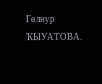Гөлнур ҠЫУАТОВА.